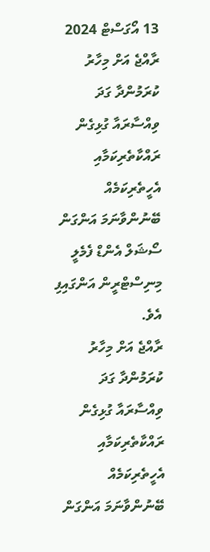13 އޯގަސްޓް 2024
ރާއްޖެ އަށް މިހާރު ކުރަމުންދާ ގަދަ ވިއްސާރައާ ގުޅިގެން ރައްކާތެރިކަމާއި އެހީތެރިކަމެއް ބޭނުންވާނަމަ އަންގަން ސޯޝަލް އެންޑް ފެމެލީ މިނިސްޓްރީން އަންގައިފި އެވެ.
ރާއްޖެ އަށް މިހާރު ކުރަމުންދާ ގަދަ ވިއްސާރައާ ގުޅިގެން ރައްކާތެރިކަމާއި އެހީތެރިކަމެއް ބޭނުންވާނަމަ އަންގަން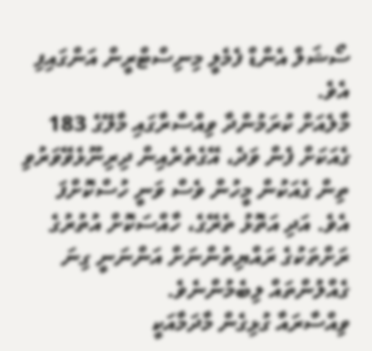ސޯޝަލް އެންޑް ފެމެލީ މިނިސްޓްރީން އަންގައިފި އެވެ.
މާލެއަށް ކުރަމުންދާ ވިއްސާރާގައި މާލޭގެ 183 ގެއަކަށް ފެން ވަދެ، އޭގެތެރެއިން ދިރިނޫޅެވޭވަރުވި ތިން ގެއަކުން މީހުން ވެސް ވަނީ ހުސްކޮށްފަ އެވެ. އަދި އަތޮޅު ތެރޭގެ، ހާއްސަކޮށް އުތުރުގެ ރަށްތަކުގެ ރައްޔިތުންނަށް އަންނަނީ ގިނަ ގެއްލުންތައް ލިބެމުންނެވެ.
ވިއްސާރައާ ގުޅިގެން މާދަމާއަކީ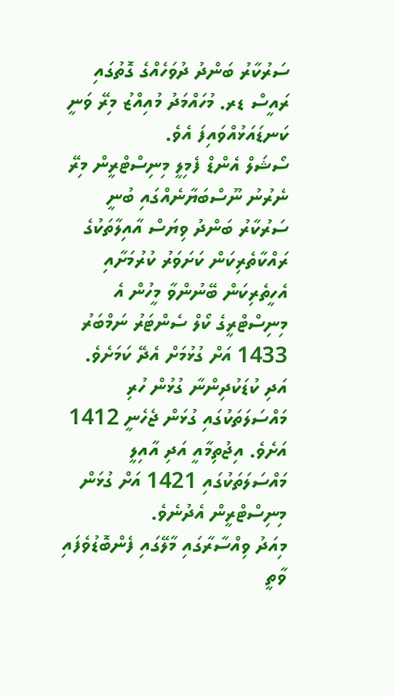ސަރުކާރު ބަންދު ދުވަހެއްގެ ގޮތުގައި ރައީސް ޑރ. މުހައްމަދު މުއިއްޒު މިރޭ ވަނީ ކަނޑައަޅުއްވައިފަ އެވެ.
ސޯޝަލް އެންޑް ފެމިލީ މިނިސްޓްރީން މިރޭ ނެރުނު ނޫސްބަޔާނެއްގައި ބުނީ ސަރުކާރު ބަންދު ވިޔަސް އާއިލާތަކުގެ ރައްކާތެރިކަން ކަށަވަރު ކުރުމަށާއި އެހީތެރިކަން ބޭނުންވާ މީހުން އެ މިނިސްޓްރީގެ ކޯލް ސެންޓަރު ނަމްބަރު 1433 އަށް ގުޅުމަށް އެދޭ ކަމަށެވެ.
އަދި ކުޑަކުދިންނާ ގުޅުން ހުރި މައްސަލަތަކުގައި ގުޅަން ޖެހެނީ 1412 އަށެވެ. އިޖުތިމާއީ އަދި އާއިލީ މައްސަލަތަކުގައި 1421 އަށް ގުޅަން މިނިސްޓްރީން އެދުނެވެ.
މިއަދު ވިއްސާރާގައި މާލޭގައި ފެންބޮޑުވެފައި ވާތީ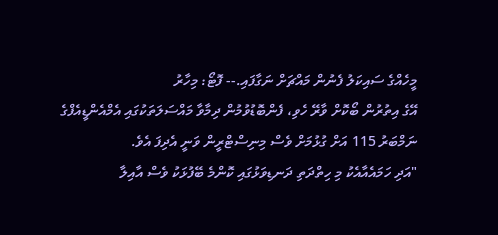މީހެއްގެ ސައިކަލު ފެނުން މައްޗަށް ނަގާފައި.-- ފޮޓޯ: މިހާރު
އޭގެ އިތުރުން ބޯކޮށް ވާރޭ ހެވި، ފެންބޮޑުވުމުން ދިމާވާ މައްސަލަތަކުގައި އެމްއެންޑީއެފްގެ ނަމްބަރު 115 އަށް ގުޅުމަށް ވެސް މިނިސްޓްރީން ވަނީ އެދިފަ އެވެ.
"އަދި ހަމައެއާއެކު މި ހިތްދަތި ދަނޑިވަޅުގައި ކޮންމެ ބޭފުޅަކު ވެސް އާއިލާ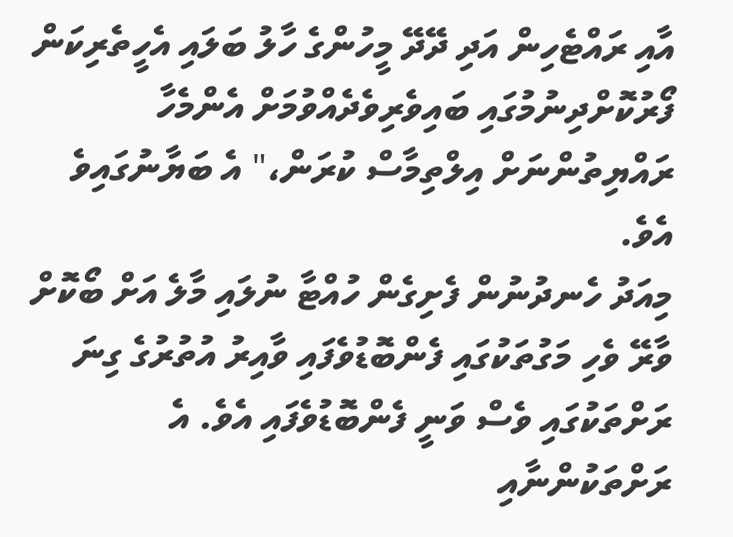އާއި ރައްޓެހިން އަދި ދޭދޭ މީހުންގެ ހާލު ބަލައި އެހީތެރިކަން ފޯރުކޮށްދިނުމުގައި ބައިވެރިވެދެއްވުމަށް އެންމެހާ ރައްޔިތުންނަށް އިލްތިމާސް ކުރަން،" އެ ބަޔާނުގައިވެ އެވެ.
މިއަދު ހެނދުނުން ފެށިގެން ހުއްޓާ ނުލައި މާލެ އަށް ބޯކޮށް ވާރޭ ވެހި މަގުތަކުގައި ފެންބޮޑުވެފައި ވާއިރު އުތުރުގެ ގިނަ ރަށްތަކުގައި ވެސް ވަނީ ފެންބޮޑުވެފައި އެވެ. އެ ރަށްތަކުންނާއި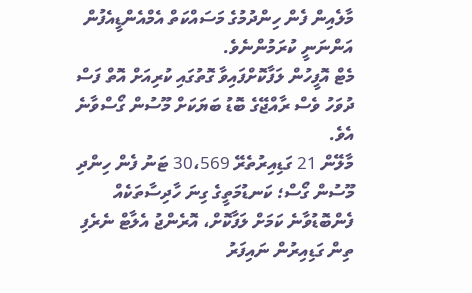މާލެއިން ފެން ހިންދުމުގެ މަސައްކަތް އެމްއެންޑީއެފުން އަންނަނީ ކުރަމުންނެވެ.
މެޓް އޮފީހުން ލަފާކޮށްފައިވާ ގޮތުގައި ކުރިއަށް އޮތް ފަސް ދުވަހު ވެސް ރާއްޖޭގެ ބޮޑު ބަޔަކަށް މޫސުން ގޯސްވާނެ އެވެ.
މާލޭން 21 ގަޑިއިރުތެރޭ 30،569 ޓަނު ފެން ހިންދި
މޫސުން ގޯސް؛ ކަނޑުމަތީގެ ގިނަ ހާދިސާތަކެއް
ފެންބޮޑުވާނެ ކަމަށް ލަފާކޮށް، އޮރެންޖު އެލާޓް ނެރެފި
ތިން ގަޑިއިރުން ނައިފަރު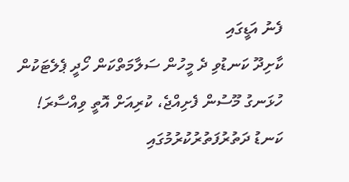ފެނު އަޑީގައި
ކާށިދޫ ކަނޑުވި ދެ މީހުން ސަލާމަތްކަން ހޯދީ ޕެލެޓަކުން
ހުޅަނގު މޫސުން ފެށިއްޖެ، ކުރިއަށް އޮތީ ވިއްސާރަ!
ކަނޑު ދަތުރުފަތުރުކުރުމުގައި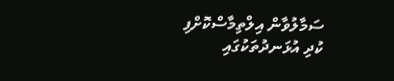ސަމާލުވާން އިލްތިމާސްކޮށްފި
ކުދި އުޅަނދުތަކުގައި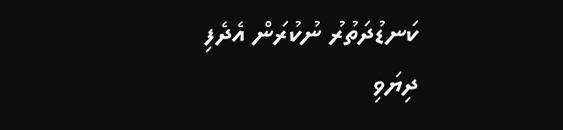ކަނޑުދަތުރު ނުކުރަން އެދެފި
ދިޔަވި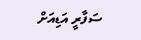ސަފާރީ އަޑިއަށް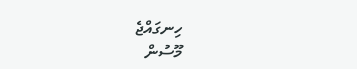ހިނގައްޖެ
މޫސުން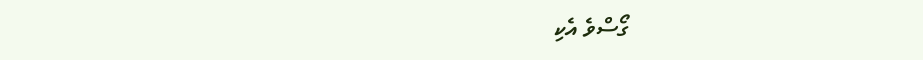ގޯސްވެ އެކި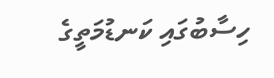ހިސާބުގައި ކަނޑުމަތީގެ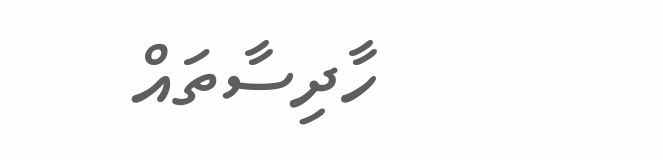ހާދިސާތައް